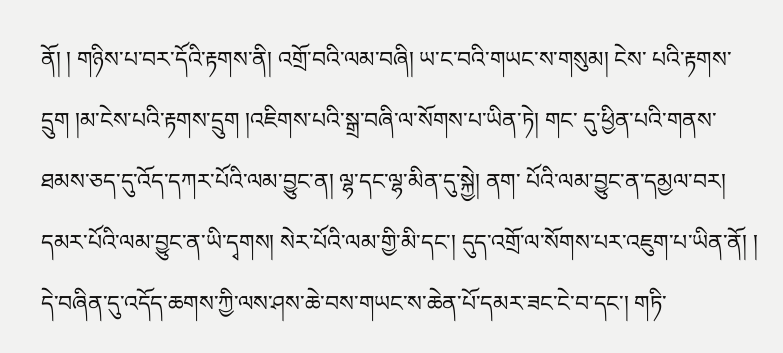ནོ། ། གཉིས་པ་བར་དོའི་རྟགས་ནི། འགྲོ་བའི་ལམ་བཞི། ཡ་ང་བའི་གཡང་ས་གསུམ། ངེས་ པའི་རྟགས་དྲུག །མ་ངེས་པའི་རྟགས་དྲུག །འཇིགས་པའི་སྒྲ་བཞི་ལ་སོགས་པ་ཡིན་ཏེ། གང་ དུ་ཕྱིན་པའི་གནས་ཐམས་ཅད་དུ་འོད་དཀར་པོའི་ལམ་བྱུང་ན། ལྷ་དང་ལྷ་མིན་དུ་སྐྱེ། ནག་ པོའི་ལམ་བྱུང་ན་དམྱལ་བར། དམར་པོའི་ལམ་བྱུང་ན་ཡི་དྭགས། སེར་པོའི་ལམ་གྱི་མི་དང་། དུད་འགྲོ་ལ་སོགས་པར་འཇུག་པ་ཡིན་ནོ། ། དེ་བཞིན་དུ་འདོད་ཆགས་ཀྱི་ལས་ཤས་ཆེ་བས་གཡང་ས་ཆེན་པོ་དམར་ཟང་ངེ་བ་དང་། གཏི་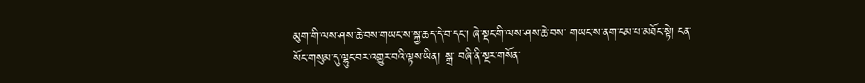མུག་གི་ལས་ཤས་ཆེ་བས་གཡང་ས་སྐྱ་ཆད་དེ་བ་དང་། ཞེ་སྡང་གི་ལས་ཤས་ཆེ་བས་ གཡང་ས་ནག་ངམ་པ་མཐོང་སྟེ། ངན་སོང་གསུམ་དུ་ལྷུང་བར་འགྱུར་བའི་ལྟས་ཡིན། སྒྲ་ བཞི་ནི་སྔར་གསོན་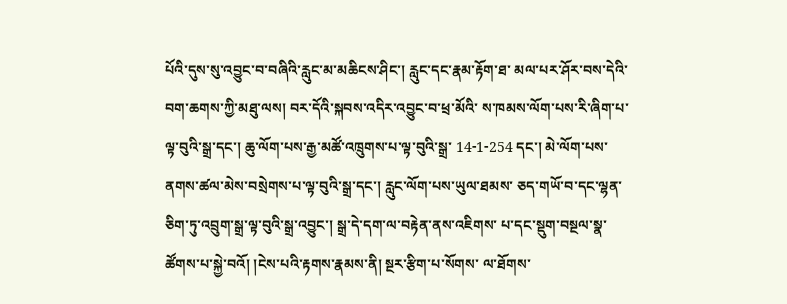པོའི་དུས་སུ་འབྱུང་བ་བཞིའི་རླུང་མ་མཆིངས་ཤིང་། རླུང་དང་རྣམ་རྟོག་ཐ་ མལ་པར་ཤོར་བས་དེའི་བག་ཆགས་ཀྱི་མཐུ་ལས། བར་དོའི་སྐབས་འདིར་འབྱུང་བ་ཕྲ་མོའི་ ས་ཁམས་ལོག་པས་རི་ཞིག་པ་ལྟ་བུའི་སྒྲ་དང་། ཆུ་ལོག་པས་རྒྱ་མཚོ་འཁྲུགས་པ་ལྟ་བུའི་སྒྲ་ 14-1-254 དང་། མེ་ལོག་པས་ནགས་ཚལ་མེས་བསྲེགས་པ་ལྟ་བུའི་སྒྲ་དང་། རླུང་ལོག་པས་ཡུལ་ཐམས་ ཅད་གཡོ་བ་དང་ལྷན་ཅིག་ཏུ་འབྲུག་སྒྲ་ལྟ་བུའི་སྒྲ་འབྱུང་། སྒྲ་དེ་དག་ལ་བརྟེན་ནས་འཇིགས་ པ་དང་སྡུག་བསྔལ་སྣ་ཚོགས་པ་སྐྱེ་བའོ། །ངེས་པའི་རྟགས་རྣམས་ནི། སྔར་རྩིག་པ་སོགས་ ལ་ཐོགས་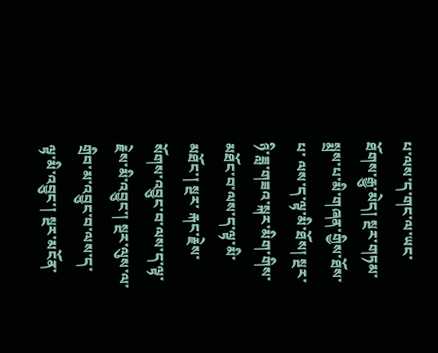པ་ལས་ད་གང་ལ་ཡང་ཐོགས་རྒྱུ་མེད། སྔར་གཏམ་སྨྲས་པ་མི་གཞན་གྱིས་ཐོས་པ་ ལས་ད་ལྟ་མི་ཐོས། སྔར་ཉི་ཟླ་གཟའ་སྐར་མིག་གིས་མཐོང་བ་ལས་ད་ལྟ་མི་མཐོང་། སྔར་ རྐང་རྗེས་སོགས་འབྱུང་བ་ལས་ད་ལྟ་རྗེས་མི་འབྱུང་། སྔར་ལུས་ལ་གྲིབ་མ་འབྱུང་བ་ལས་ད་ ལྟ་མི་འབྱུང་། སྔར་མངོན་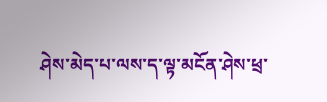ཤེས་མེད་པ་ལས་ད་ལྟ་མངོན་ཤེས་ཕྲ་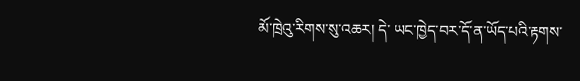མོ་ཁྲེའུ་རིགས་སུ་འཆར། དེ་ ཡང་ཁྱེད་བར་དོ་ན་ཡོད་པའི་རྟགས་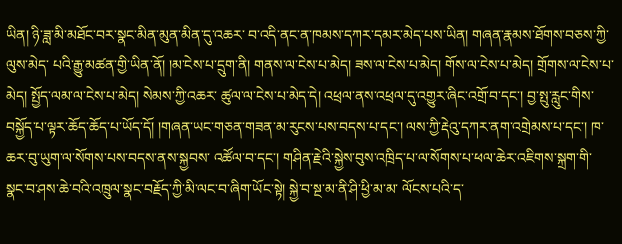ཡིན། ཉི་ཟླ་མི་མཐོང་བར་སྣང་མིན་མུན་མིན་དུ་འཆར་ བ་འདི་ནང་ན་ཁམས་དཀར་དམར་མེད་པས་ཡིན། གཞན་རྣམས་ཐོགས་བཅས་ཀྱི་ལུས་མེད་ པའི་རྒྱུ་མཚན་གྱི་ཡིན་ནོ། །མ་ངེས་པ་དྲུག་ནི། གནས་ལ་ངེས་པ་མེད། ཟས་ལ་ངེས་པ་མེད། གོས་ལ་ངེས་པ་མེད། གྲོགས་ལ་ངེས་པ་མེད། སྤྱོད་ལམ་ལ་ངེས་པ་མེད། སེམས་ཀྱི་འཆར་ ཚུལ་ལ་ངེས་པ་མེད་དེ། འཕྲལ་ནས་འཕྲལ་དུ་འགྱུར་ཞིང་འགྲོ་བ་དང་། བྱ་སྤུ་རླུང་གིས་ བསྐྱོད་པ་ལྟར་ཆོད་ཆོད་པ་ཡོད་དོ། །གཞན་ཡང་གཅན་གཟན་མ་རུངས་པས་བདས་པ་དང་། ལས་ཀྱི་རྡེའུ་དཀར་ནག་འགྲེམས་པ་དང་། ཁ་ཆར་བུ་ཡུག་ལ་སོགས་པས་བདས་ནས་སྐྱབས་ འཚོལ་བ་དང་། གཤིན་རྗེའི་སྐྱེས་བུས་འཁྲིད་པ་ལ་སོགས་པ་ཕལ་ཆེར་འཇིགས་སྐྲག་གི་ སྣང་བ་ཤས་ཆེ་བའི་འཁྲུལ་སྣང་བརྗོད་ཀྱི་མི་ལང་བ་ཞིག་ཡོང་སྟེ། སྐྱེ་བ་སྔ་མ་ནི་ཤི་ཕྱི་མ་མ་ ལོངས་པའི་ད་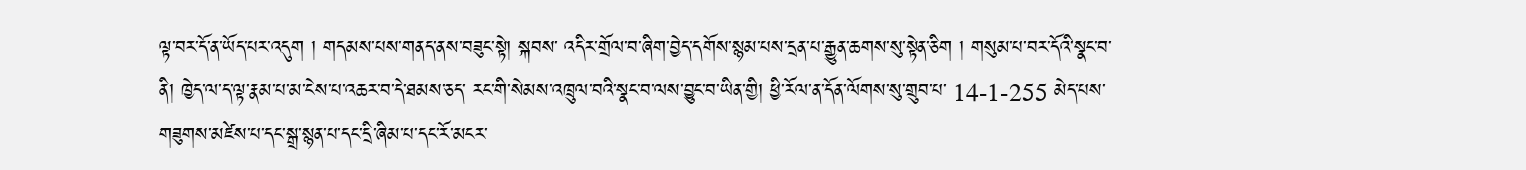ལྟ་བར་དོ་ན་ཡོད་པར་འདུག ། གདམས་པས་གནད་ནས་བཟུང་སྟེ། སྐབས་ འདིར་གྲོལ་བ་ཞིག་བྱེད་དགོས་སྙམ་པས་དྲན་པ་རྒྱུན་ཆགས་སུ་སྟེན་ཅིག ། གསུམ་པ་བར་དོའི་སྣང་བ་ནི། ཁྱེད་ལ་ད་ལྟ་རྣམ་པ་མ་ངེས་པ་འཆར་བ་དེ་ཐམས་ཅད་ རང་གི་སེམས་འཁྲུལ་བའི་སྣང་བ་ལས་བྱུང་བ་ཡིན་གྱི། ཕྱི་རོལ་ན་དོན་ལོགས་སུ་གྲུབ་པ་ 14-1-255 མེད་པས་གཟུགས་མཛེས་པ་དང་སྒྲ་སྙན་པ་དང་དྲི་ཞིམ་པ་དང་རོ་མངར་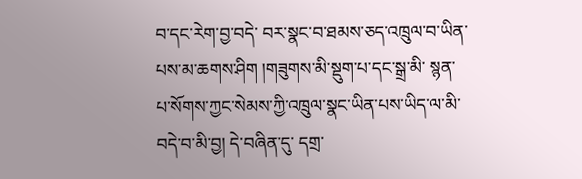བ་དང་རེག་བྱ་བདེ་ བར་སྣང་བ་ཐམས་ཅད་འཁྲུལ་བ་ཡིན་པས་མ་ཆགས་ཤིག །གཟུགས་མི་སྡུག་པ་དང་སྒྲ་མི་ སྙན་པ་སོགས་ཀྱང་སེམས་ཀྱི་འཁྲུལ་སྣང་ཡིན་པས་ཡིད་ལ་མི་བདེ་བ་མི་བྱ། དེ་བཞིན་དུ་ དགྲ་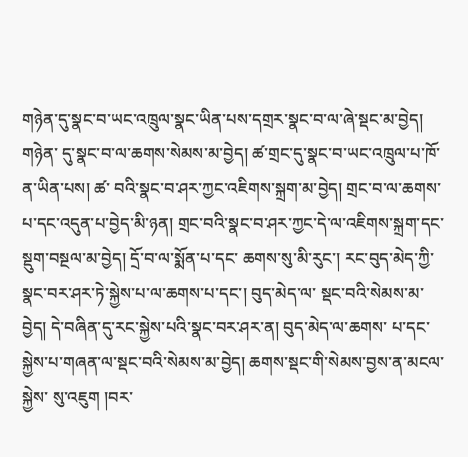གཉེན་དུ་སྣང་བ་ཡང་འཁྲུལ་སྣང་ཡིན་པས་དགྲར་སྣང་བ་ལ་ཞེ་སྡང་མ་བྱེད། གཉེན་ དུ་སྣང་བ་ལ་ཆགས་སེམས་མ་བྱེད། ཚ་གྲང་དུ་སྣང་བ་ཡང་འཁྲུལ་པ་ཁོ་ན་ཡིན་པས། ཚ་ བའི་སྣང་བ་ཤར་ཀྱང་འཇིགས་སྐྲག་མ་བྱེད། གྲང་བ་ལ་ཆགས་པ་དང་འདུན་པ་བྱེད་མི་ཉན། གྲང་བའི་སྣང་བ་ཤར་ཀྱང་དེ་ལ་འཇིགས་སྐྲག་དང་སྡུག་བསྔལ་མ་བྱེད། དྲོ་བ་ལ་སྨོན་པ་དང་ ཆགས་སུ་མི་རུང་། རང་བུད་མེད་ཀྱི་སྣང་བར་ཤར་ཏེ་སྐྱེས་པ་ལ་ཆགས་པ་དང་། བུད་མེད་ལ་ སྡང་བའི་སེམས་མ་བྱེད། དེ་བཞིན་དུ་རང་སྐྱེས་པའི་སྣང་བར་ཤར་ན། བུད་མེད་ལ་ཆགས་ པ་དང་སྐྱེས་པ་གཞན་ལ་སྡང་བའི་སེམས་མ་བྱེད། ཆགས་སྡང་གི་སེམས་བྱས་ན་མངལ་སྐྱེས་ སུ་འཇུག །བར་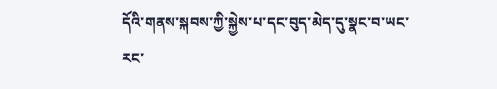དོའི་གནས་སྐབས་ཀྱི་སྐྱེས་པ་དང་བུད་མེད་དུ་སྣང་བ་ཡང་རང་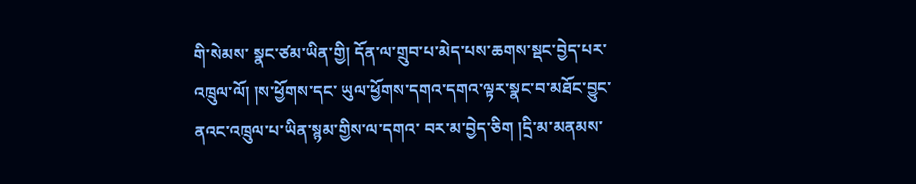གི་སེམས་ སྣང་ཙམ་ཡིན་གྱི། དོན་ལ་གྲུབ་པ་མེད་པས་ཆགས་སྡང་བྱེད་པར་འཁྲུལ་ལོ། །ས་ཕྱོགས་དང་ ཡུལ་ཕྱོགས་དགའ་དགའ་ལྟར་སྣང་བ་མཐོང་བྱུང་ནའང་འཁྲུལ་པ་ཡིན་སྙམ་གྱིས་ལ་དགའ་ བར་མ་བྱེད་ཅིག །དྲི་མ་མནམས་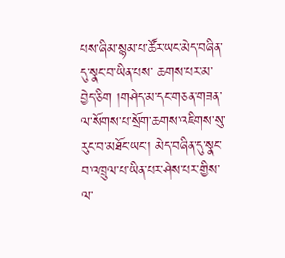པས་ཞིམ་སྙམ་པ་ཚོར་ཡང་མེད་བཞིན་དུ་སྣང་བ་ཡིན་པས་ ཆགས་པར་མ་བྱེད་ཅིག །གཤེད་མ་དང་གཅན་གཟན་ལ་སོགས་པ་སྲོག་ཆགས་འཇིགས་སུ་ རུང་བ་མཐོང་ཡང་། མེད་བཞིན་དུ་སྣང་བ་འཁྲུལ་པ་ཡིན་པར་ཤེས་པར་གྱིས་ལ་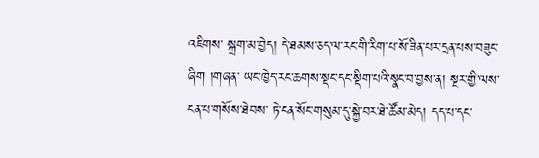འཇིགས་ སྐྲག་མ་བྱེད། དེ་ཐམས་ཅད་ལ་རང་གི་རིག་པ་སོ་ཟིན་པར་དྲན་པས་བཟུང་ཞིག །གཞན་ ཡང་ཁྱེད་རང་ཆགས་སྡང་དང་སྡིག་པའི་སྣང་བ་བྱས་ན། སྔར་གྱི་ལས་ངན་པ་གསོས་ཐེབས་ ཏེ་ངན་སོང་གསུམ་དུ་སྐྱེ་བར་ཐེ་ཚོམ་མེད། དད་པ་དང་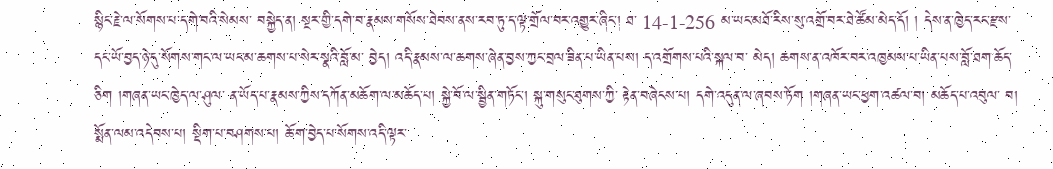སྙིང་རྗེ་ལ་སོགས་པ་དགེ་བའི་སེམས་ བསྐྱེད་ན། སྔར་གྱི་དགེ་བ་རྣམས་གསོས་ཐེབས་ནས་རབ་ཏུ་ད་ལྟ་གྲོལ་བར་འགྱུར་ཞིང་། ཐ་ 14-1-256 མ་ཡང་མཐོ་རིས་སུ་འགྲོ་བར་ཐེ་ཚོམ་མེད་དོ། ། དེས་ན་ཁྱེད་རང་རྫས་དང་ཡོ་བྱད་ཉེ་དུ་སོགས་གང་ལ་ཡང་མ་ཆགས་པ་སེར་སྣའི་བློ་མ་ བྱེད། འདི་རྣམས་ལ་ཆགས་ཞེན་བྱས་ཀྱང་བྲལ་ཟིན་པ་ཡིན་པས། ད་འགྲོགས་པའི་སྐལ་བ་ མེད། ཆགས་ན་འཁོར་བར་འཁྱམས་པ་ཡིན་པས་བློ་ཐག་ཆོད་ཅིག །གཞན་ཡང་ཁྱེད་ལ་ཤུལ་ ན་ཡོད་པ་རྣམས་ཀྱིས་དཀོན་མཆོག་ལ་མཆོད་པ། སྐྱེ་བོ་ལ་སྦྱིན་གཏོང་། སྐུ་གསུང་ཐུགས་ཀྱི་ རྟེན་བཞེངས་པ། དགེ་འདུན་ལ་ཞབས་ཏོག །གཞན་ཡང་ཕྱག་འཚལ་བ། མཆོད་པ་འབུལ་ བ། སྨོན་ལམ་འདེབས་པ། སྡིག་པ་བཤགས་པ། ཆོ་ག་བྱེད་པ་སོགས་འདི་ལྟར་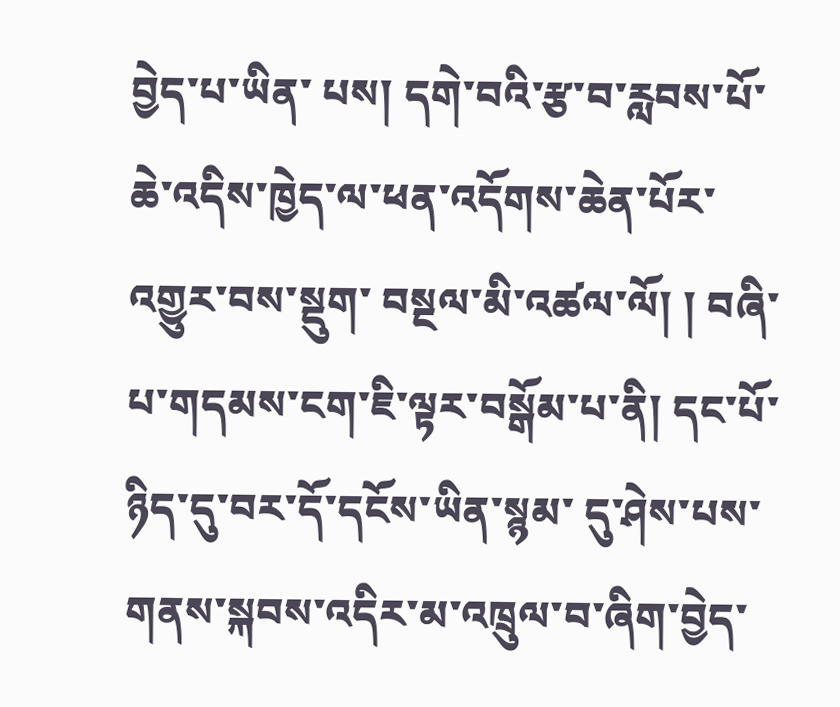བྱེད་པ་ཡིན་ པས། དགེ་བའི་རྩ་བ་རླབས་པོ་ཆེ་འདིས་ཁྱེད་ལ་ཕན་འདོགས་ཆེན་པོར་འགྱུར་བས་སྡུག་ བསྔལ་མི་འཚལ་ལོ། ། བཞི་པ་གདམས་ངག་ཇི་ལྟར་བསྒོམ་པ་ནི། དང་པོ་ཉིད་དུ་བར་དོ་དངོས་ཡིན་སྙམ་ དུ་ཤེས་པས་གནས་སྐབས་འདིར་མ་འཁྲུལ་བ་ཞིག་བྱེད་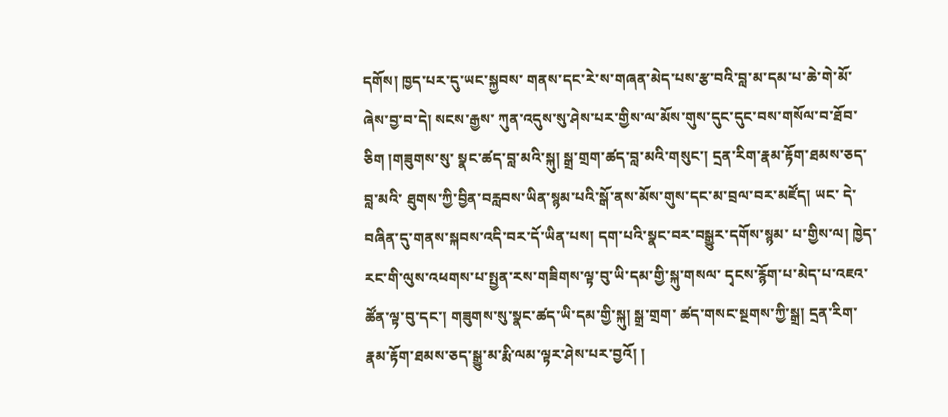དགོས། ཁྱད་པར་དུ་ཡང་སྐྱབས་ གནས་དང་རེ་ས་གཞན་མེད་པས་རྩ་བའི་བླ་མ་དམ་པ་ཆེ་གེ་མོ་ཞེས་བྱ་བ་དེ། སངས་རྒྱས་ ཀུན་འདུས་སུ་ཤེས་པར་གྱིས་ལ་མོས་གུས་དུང་དུང་བས་གསོལ་བ་ཐོབ་ཅིག །གཟུགས་སུ་ སྣང་ཚད་བླ་མའི་སྐུ། སྒྲ་གྲག་ཚད་བླ་མའི་གསུང་། དྲན་རིག་རྣམ་རྟོག་ཐམས་ཅད་བླ་མའི་ ཐུགས་ཀྱི་བྱིན་བརླབས་ཡིན་སྙམ་པའི་སྒོ་ནས་མོས་གུས་དང་མ་བྲལ་བར་མཛོད། ཡང་ དེ་བཞིན་དུ་གནས་སྐབས་འདི་བར་དོ་ཡིན་པས། དག་པའི་སྣང་བར་བསྒྱུར་དགོས་སྙམ་ པ་གྱིས་ལ། ཁྱེད་རང་གི་ལུས་འཕགས་པ་སྤྱན་རས་གཟིགས་ལྟ་བུ་ཡི་དམ་གྱི་སྐུ་གསལ་ དྭངས་རྙོག་པ་མེད་པ་འཇའ་ཚོན་ལྟ་བུ་དང་། གཟུགས་སུ་སྣང་ཚད་ཡི་དམ་གྱི་སྐུ། སྒྲ་གྲག་ ཚད་གསང་སྔགས་ཀྱི་སྒྲ། དྲན་རིག་རྣམ་རྟོག་ཐམས་ཅད་སྒྱུ་མ་རྨི་ལམ་ལྟར་ཤེས་པར་བྱའོ། །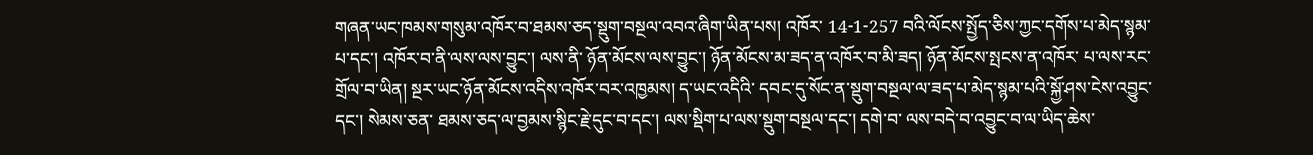གཞན་ཡང་ཁམས་གསུམ་འཁོར་བ་ཐམས་ཅད་སྡུག་བསྔལ་འབའ་ཞིག་ཡིན་པས། འཁོར་ 14-1-257 བའི་ལོངས་སྤྱོད་ཅིས་ཀྱང་དགོས་པ་མེད་སྙམ་པ་དང་། འཁོར་བ་ནི་ལས་ལས་བྱུང་། ལས་ནི་ ཉོན་མོངས་ལས་བྱུང་། ཉོན་མོངས་མ་ཟད་ན་འཁོར་བ་མི་ཟད། ཉོན་མོངས་སྤངས་ན་འཁོར་ པ་ལས་རང་གྲོལ་བ་ཡིན། སྔར་ཡང་ཉོན་མོངས་འདིས་འཁོར་བར་འཁྱམས། ད་ཡང་འདིའི་ དབང་དུ་སོང་ན་སྡུག་བསྔལ་ལ་ཟད་པ་མེད་སྙམ་པའི་སྐྱོ་ཤས་ངེས་འབྱུང་དང་། སེམས་ཅན་ ཐམས་ཅད་ལ་བྱམས་སྙིང་རྗེ་དུང་བ་དང་། ལས་སྡིག་པ་ལས་སྡུག་བསྔལ་དང་། དགེ་བ་ ལས་བདེ་བ་འབྱུང་བ་ལ་ཡིད་ཆེས་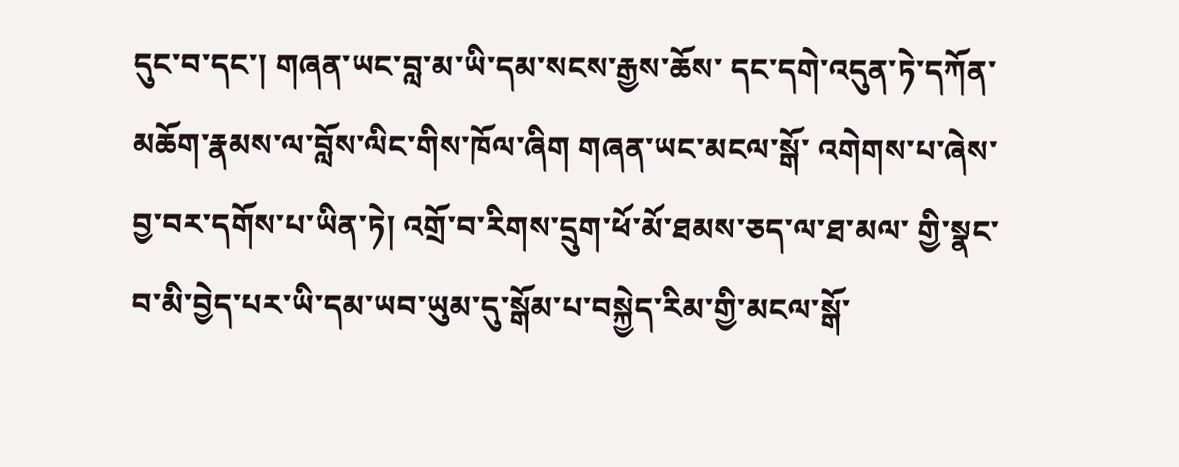དུང་བ་དང་། གཞན་ཡང་བླ་མ་ཡི་དམ་སངས་རྒྱས་ཆོས་ དང་དགེ་འདུན་ཏེ་དཀོན་མཆོག་རྣམས་ལ་བློས་ལིང་གིས་ཁོལ་ཞིག གཞན་ཡང་མངལ་སྒོ་ འགེགས་པ་ཞེས་བྱ་བར་དགོས་པ་ཡིན་ཏེ། འགྲོ་བ་རིགས་དྲུག་ཕོ་མོ་ཐམས་ཅད་ལ་ཐ་མལ་ གྱི་སྣང་བ་མི་བྱེད་པར་ཡི་དམ་ཡབ་ཡུམ་དུ་སྒོམ་པ་བསྐྱེད་རིམ་གྱི་མངལ་སྒོ་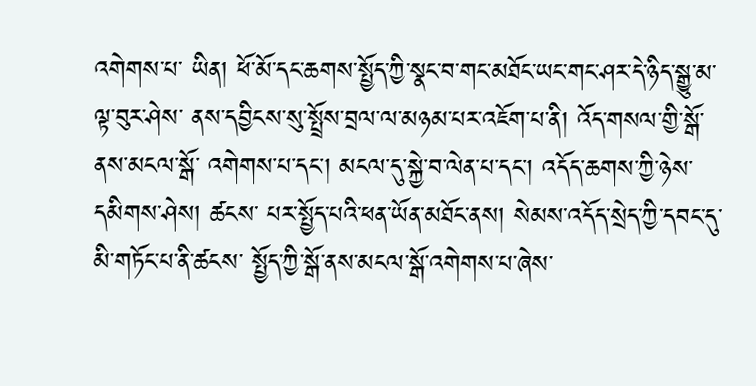འགེགས་པ་ ཡིན། ཕོ་མོ་དང་ཆགས་སྤྱོད་ཀྱི་སྣང་བ་གང་མཐོང་ཡང་གང་ཤར་དེ་ཉིད་སྒྱུ་མ་ལྟ་བུར་ཤེས་ ནས་དབྱིངས་སུ་སྤྲོས་བྲལ་ལ་མཉམ་པར་འཇོག་པ་ནི། འོད་གསལ་གྱི་སྒོ་ནས་མངལ་སྒོ་ འགེགས་པ་དང་། མངལ་དུ་སྐྱེ་བ་ལེན་པ་དང་། འདོད་ཆགས་ཀྱི་ཉེས་དམིགས་ཤེས། ཚངས་ པར་སྤྱོད་པའི་ཕན་ཡོན་མཐོང་ནས། སེམས་འདོད་སྲེད་ཀྱི་དབང་དུ་མི་གཏོང་པ་ནི་ཚངས་ སྤྱོད་ཀྱི་སྒོ་ནས་མངལ་སྒོ་འགེགས་པ་ཞེས་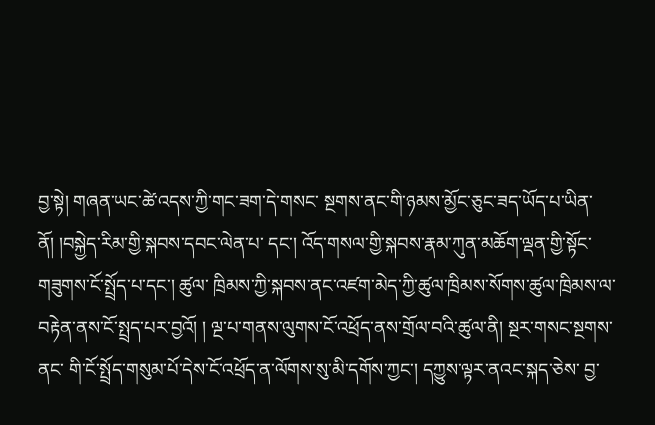བྱ་སྟེ། གཞན་ཡང་ཚེ་འདས་ཀྱི་གང་ཟག་དེ་གསང་ སྔགས་ནང་གི་ཉམས་མྱོང་ཅུང་ཟད་ཡོད་པ་ཡིན་ནོ། །བསྐྱེད་རིམ་གྱི་སྐབས་དབང་ལེན་པ་ དང་། འོད་གསལ་གྱི་སྐབས་རྣམ་ཀུན་མཆོག་ལྡན་གྱི་སྟོང་གཟུགས་ངོ་སྤྲོད་པ་དང་། ཚུལ་ ཁྲིམས་ཀྱི་སྐབས་ནང་འཛག་མེད་ཀྱི་ཚུལ་ཁྲིམས་སོགས་ཚུལ་ཁྲིམས་ལ་བརྟེན་ནས་ངོ་སྤྲད་པར་བྱའོ། ། ལྔ་པ་གནས་ལུགས་ངོ་འཕྲོད་ནས་གྲོལ་བའི་ཚུལ་ནི། སྔར་གསང་སྔགས་ནང་ གི་ངོ་སྤྲོད་གསུམ་པོ་དེས་ངོ་འཕྲོད་ན་ལོགས་སུ་མི་དགོས་ཀྱང་། དཀྱུས་ལྟར་ནའང་སྐད་ཅེས་ བྱ་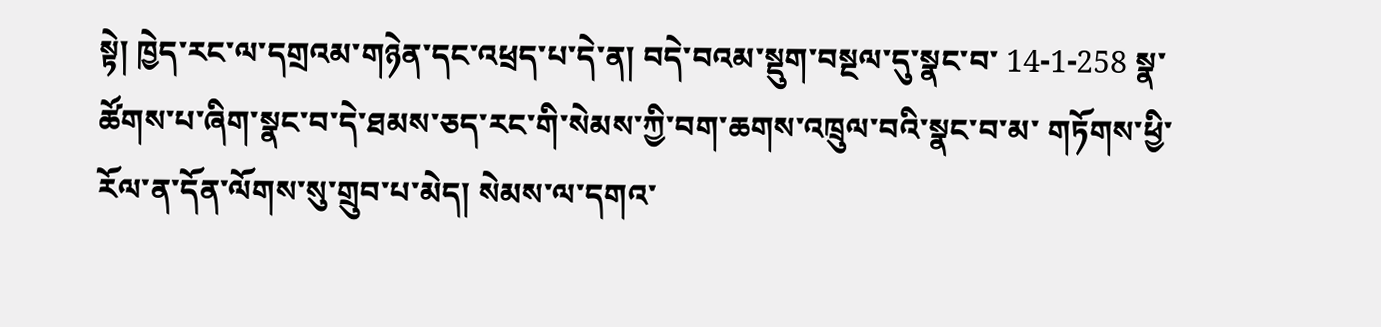སྟེ། ཁྱེད་རང་ལ་དགྲའམ་གཉེན་དང་འཕྲད་པ་དེ་ན། བདེ་བའམ་སྡུག་བསྔལ་དུ་སྣང་བ་ 14-1-258 སྣ་ཚོགས་པ་ཞིག་སྣང་བ་དེ་ཐམས་ཅད་རང་གི་སེམས་ཀྱི་བག་ཆགས་འཁྲུལ་བའི་སྣང་བ་མ་ གཏོགས་ཕྱི་རོལ་ན་དོན་ལོགས་སུ་གྲུབ་པ་མེད། སེམས་ལ་དགའ་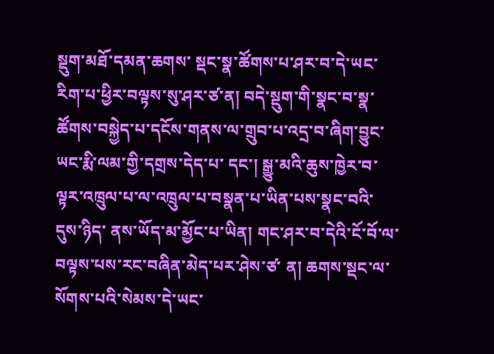སྡུག་མཐོ་དམན་ཆགས་ སྡང་སྣ་ཚོགས་པ་ཤར་བ་དེ་ཡང་རིག་པ་ཕྱིར་བལྟས་སུ་ཤར་ཙ་ན། བདེ་སྡུག་གི་སྣང་བ་སྣ་ ཚོགས་བསྐྱེད་པ་དངོས་གནས་ལ་གྲུབ་པ་འདྲ་བ་ཞིག་བྱུང་ཡང་རྨི་ལམ་གྱི་དགྲས་དེད་པ་ དང་། སྒྱུ་མའི་ཆུས་ཁྱེར་བ་ལྟར་འཁྲུལ་པ་ལ་འཁྲུལ་པ་བསྣན་པ་ཡིན་པས་སྣང་བའི་དུས་ཉིད་ ནས་ཡོད་མ་མྱོང་པ་ཡིན། གང་ཤར་བ་དེའི་ངོ་བོ་ལ་བལྟས་པས་རང་བཞིན་མེད་པར་ཤེས་ཙ་ ན། ཆགས་སྡང་ལ་སོགས་པའི་སེམས་དེ་ཡང་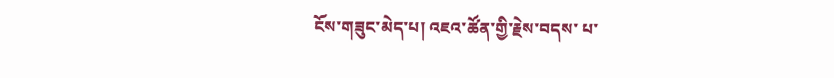ངོས་གཟུང་མེད་པ། འཇའ་ཚོན་གྱི་རྗེས་བདས་ པ་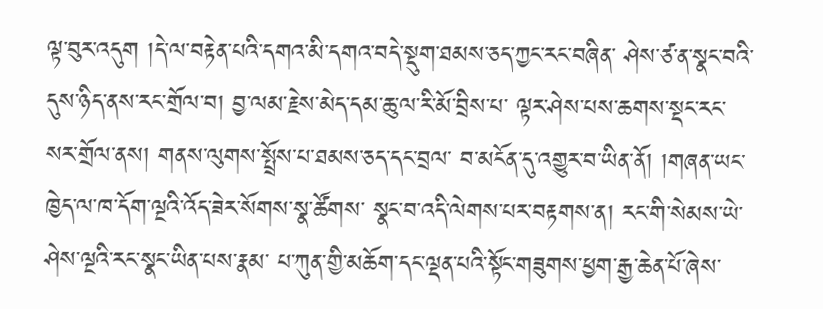ལྟ་བུར་འདུག །དེ་ལ་བརྟེན་པའི་དགའ་མི་དགའ་བདེ་སྡུག་ཐམས་ཅད་ཀྱང་རང་བཞིན་ ཤེས་ཙ་ན་སྣང་བའི་དུས་ཉིད་ནས་རང་གྲོལ་བ། བྱ་ལམ་རྗེས་མེད་དམ་ཆུ་ལ་རི་མོ་བྲིས་པ་ ལྟར་ཤེས་པས་ཆགས་སྡང་རང་སར་གྲོལ་ནས། གནས་ལུགས་སྤྲོས་པ་ཐམས་ཅད་དང་བྲལ་ བ་མངོན་དུ་འགྱུར་བ་ཡིན་ནོ། །གཞན་ཡང་ཁྱེད་ལ་ཁ་དོག་ལྔའི་འོད་ཟེར་སོགས་སྣ་ཚོགས་ སྣང་བ་འདི་ལེགས་པར་བརྟགས་ན། རང་གི་སེམས་ཡེ་ཤེས་ལྔའི་རང་སྣང་ཡིན་པས་རྣམ་ པ་ཀུན་གྱི་མཆོག་དང་ལྡན་པའི་སྟོང་གཟུགས་ཕྱག་རྒྱ་ཆེན་པོ་ཞེས་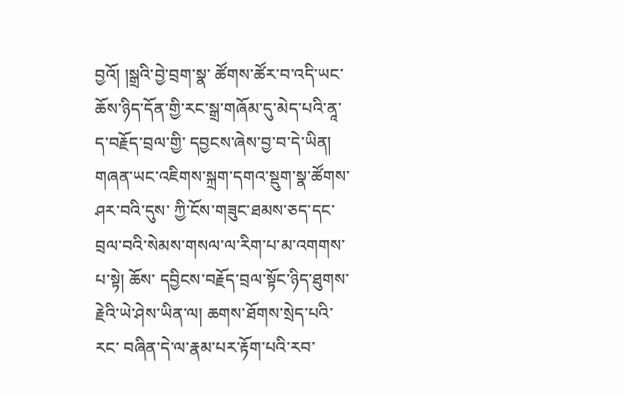བྱའོ། །སྒྲའི་བྱེ་བྲག་སྣ་ ཚོགས་ཚོར་བ་འདི་ཡང་ཆོས་ཉིད་དོན་གྱི་རང་སྒྲ་གཞོམ་དུ་མེད་པའི་ནཱ་ད་བརྗོད་བྲལ་གྱི་ དབྱངས་ཞེས་བྱ་བ་དེ་ཡིན། གཞན་ཡང་འཇིགས་སྐྲག་དགའ་སྡུག་སྣ་ཚོགས་ཤར་བའི་དུས་ ཀྱི་ངོས་གཟུང་ཐམས་ཅད་དང་བྲལ་བའི་སེམས་གསལ་ལ་རིག་པ་མ་འགགས་པ་སྟེ། ཆོས་ དབྱིངས་བརྗོད་བྲལ་སྟོང་ཉིད་ཐུགས་རྗེའི་ཡེ་ཤེས་ཡིན་ལ། ཆགས་ཐོགས་སྲེད་པའི་རང་ བཞིན་དེ་ལ་རྣམ་པར་རྟོག་པའི་རབ་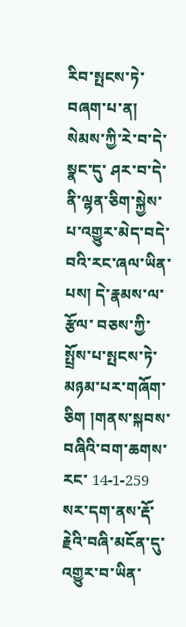རིབ་སྤངས་ཏེ་བཞག་པ་ན། སེམས་ཀྱི་རེ་བ་དེ་སྣང་དུ་ ཤར་བ་དེ་ནི་ལྷན་ཅིག་སྐྱེས་པ་འགྱུར་མེད་བདེ་བའི་རང་ཞལ་ཡིན་པས། དེ་རྣམས་ལ་རྩོལ་ བཅས་ཀྱི་སྤྲོས་པ་སྤངས་ཏེ་མཉམ་པར་གཞོག་ཅིག །གནས་སྐབས་བཞིའི་བག་ཆགས་རང་ 14-1-259 སར་དག་ནས་རྡོ་རྗེའི་བཞི་མངོན་དུ་འགྱུར་བ་ཡིན་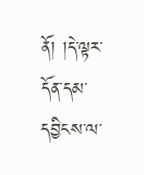ནོ། །དེ་ལྟར་དོན་དམ་དབྱིངས་ལ་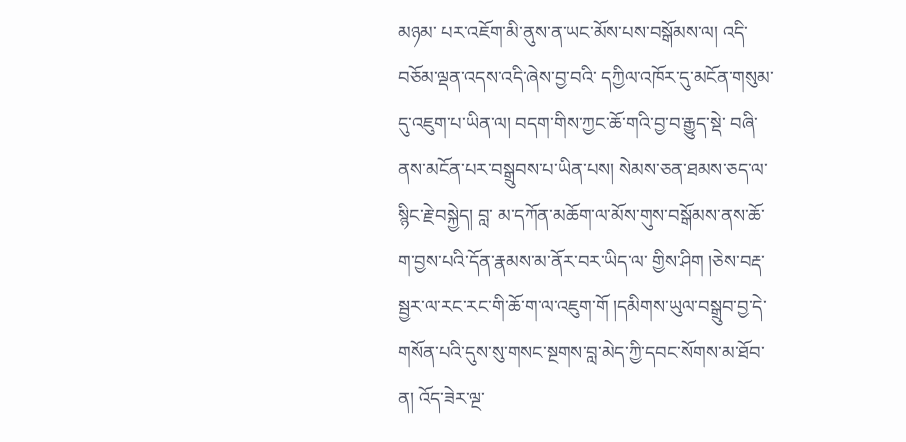མཉམ་ པར་འཇོག་མི་ནུས་ན་ཡང་མོས་པས་བསྒོམས་ལ། འདི་བཅོམ་ལྡན་འདས་འདི་ཞེས་བྱ་བའི་ དཀྱིལ་འཁོར་དུ་མངོན་གསུམ་དུ་འཇུག་པ་ཡིན་ལ། བདག་གིས་ཀྱང་ཆོ་གའི་བྱ་བ་རྒྱུད་སྡེ་ བཞི་ནས་མངོན་པར་བསྒྲུབས་པ་ཡིན་པས། སེམས་ཅན་ཐམས་ཅད་ལ་སྙིང་རྗེ་བསྐྱེད། བླ་ མ་དཀོན་མཆོག་ལ་མོས་གུས་བསྒོམས་ནས་ཆོ་ག་བྱས་པའི་དོན་རྣམས་མ་ནོར་བར་ཡིད་ལ་ གྱིས་ཤིག །ཅེས་བརྡ་སྦྱར་ལ་རང་རང་གི་ཆོ་ག་ལ་འཇུག་གོ །དམིགས་ཡུལ་བསྒྲུབ་བྱ་དེ་ གསོན་པའི་དུས་སུ་གསང་སྔགས་བླ་མེད་ཀྱི་དབང་སོགས་མ་ཐོབ་ན། འོད་ཟེར་ལྔ་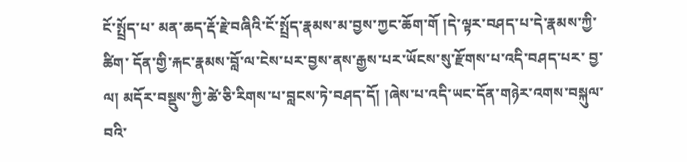ངོ་སྤྲོད་པ་ མན་ཆད་རྡོ་རྗེ་བཞིའི་ངོ་སྤྲོད་རྣམས་མ་བྱས་ཀྱང་ཆོག་གོ །དེ་ལྟར་བཤད་པ་དེ་རྣམས་ཀྱི་ཚིག་ དོན་གྱི་རྐང་རྣམས་བློ་ལ་ངེས་པར་བྱས་ནས་རྒྱས་པར་ཡོངས་སུ་རྫོགས་པ་འདི་བཤད་པར་ བྱ་ལ། མདོར་བསྡུས་ཀྱི་ཚེ་ཅི་རིགས་པ་བླངས་ཏེ་བཤད་དོ། །ཞེས་པ་འདི་ཡང་དོན་གཉེར་འགས་བསྐུལ་ བའི་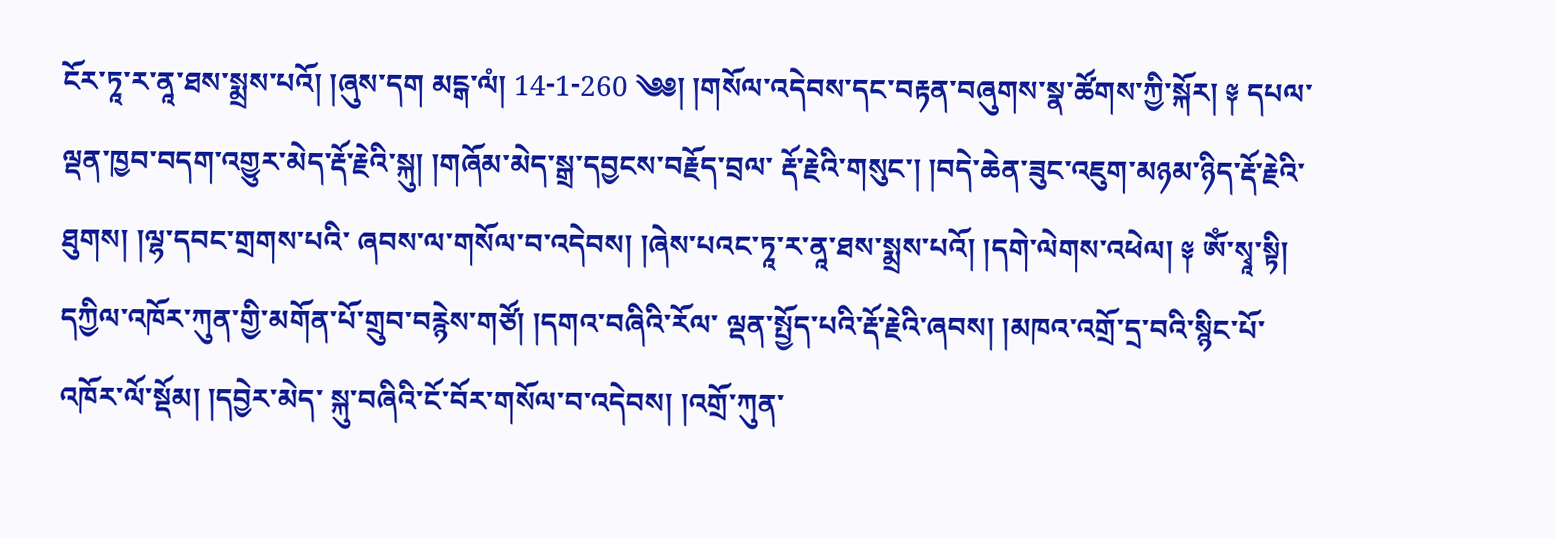ངོར་ཏཱ་ར་ནཱ་ཐས་སྨྲས་པའོ། །ཞུས་དག མངྒ་ལཾ། 14-1-260 ༄༅། །གསོལ་འདེབས་དང་བརྟན་བཞུགས་སྣ་ཚོགས་ཀྱི་སྐོར། ༈ དཔལ་ལྡན་ཁྱབ་བདག་འགྱུར་མེད་རྡོ་རྗེའི་སྐུ། །གཞོམ་མེད་སྒྲ་དབྱངས་བརྗོད་བྲལ་ རྡོ་རྗེའི་གསུང་། །བདེ་ཆེན་ཟུང་འཇུག་མཉམ་ཉིད་རྡོ་རྗེའི་ཐུགས། །ལྷ་དབང་གྲགས་པའི་ ཞབས་ལ་གསོལ་བ་འདེབས། །ཞེས་པའང་ཏཱ་ར་ནཱ་ཐས་སྨྲས་པའོ། །དགེ་ལེགས་འཕེལ། ༈ ༀ་སྭཱ་སྟི། དཀྱིལ་འཁོར་ཀུན་གྱི་མགོན་པོ་གྲུབ་བརྙེས་གཙོ། །དགའ་བཞིའི་རོལ་ ལྡན་སྤྱོད་པའི་རྡོ་རྗེའི་ཞབས། །མཁའ་འགྲོ་དྲ་བའི་སྙིང་པོ་འཁོར་ལོ་སྡོམ། །དབྱེར་མེད་ སྐུ་བཞིའི་ངོ་བོར་གསོལ་བ་འདེབས། །འགྲོ་ཀུན་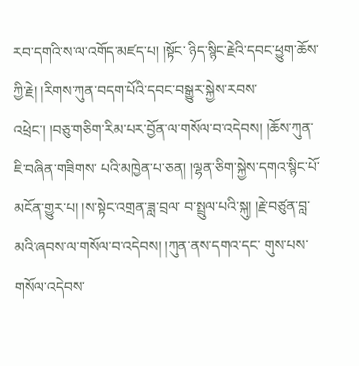རབ་དགའི་ས་ལ་འགོད་མཛད་པ། །སྟོང་ ཉིད་སྙིང་རྗེའི་དབང་ཕྱུག་ཆོས་ཀྱི་རྗེ། །རིགས་ཀུན་བདག་པོའི་དབང་བསྒྱུར་སྐྱེས་རབས་ འཕྲེང་། །བཅུ་གཅིག་རིམ་པར་བྱོན་ལ་གསོལ་བ་འདེབས། །ཆོས་ཀུན་ཇི་བཞིན་གཟིགས་ པའི་མཁྱེན་པ་ཅན། །ལྷན་ཅིག་སྐྱེས་དགའ་སྙིང་པོ་མངོན་གྱུར་པ། །ས་སྟེང་འགྲན་ཟླ་བྲལ་ བ་སྤྲུལ་པའི་སྐུ། །རྗེ་བཙུན་བླ་མའི་ཞབས་ལ་གསོལ་བ་འདེབས། །ཀུན་ནས་དགའ་དང་ གུས་པས་གསོལ་འདེབས་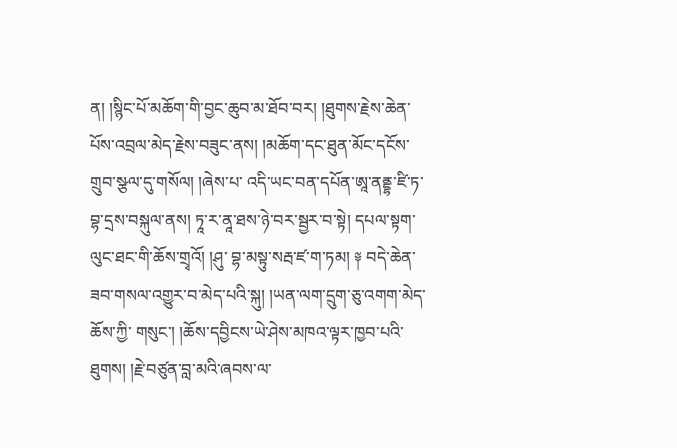ན། །སྙིང་པོ་མཆོག་གི་བྱང་ཆུབ་མ་ཐོབ་བར། །ཐུགས་རྗེས་ཆེན་ པོས་འབྲལ་མེད་རྗེས་བཟུང་ནས། །མཆོག་དང་ཐུན་མོང་དངོས་གྲུབ་སྩལ་དུ་གསོལ། །ཞེས་པ་ འདི་ཡང་བན་དཔོན་ཨཱ་ནནྡྷ་ཛི་ཏ་བྷ་དྲས་བསྐུལ་ནས། ཏཱ་ར་ནཱ་ཐས་ཉེ་བར་སྦྱར་བ་སྟེ། དཔལ་སྟག་ལུང་ཐང་གི་ཆོས་གྲྭའོ། །ཤུ་ བྷ་མསྟུ་སརྦ་ཛ་ག་ཏམ། ༈ བདེ་ཆེན་ཟབ་གསལ་འགྱུར་བ་མེད་པའི་སྐུ། །ཡན་ལག་དྲུག་ཅུ་འགག་མེད་ཆོས་ཀྱི་ གསུང་། །ཆོས་དབྱིངས་ཡེ་ཤེས་མཁའ་ལྟར་ཁྱབ་པའི་ཐུགས། །རྗེ་བཙུན་བླ་མའི་ཞབས་ལ་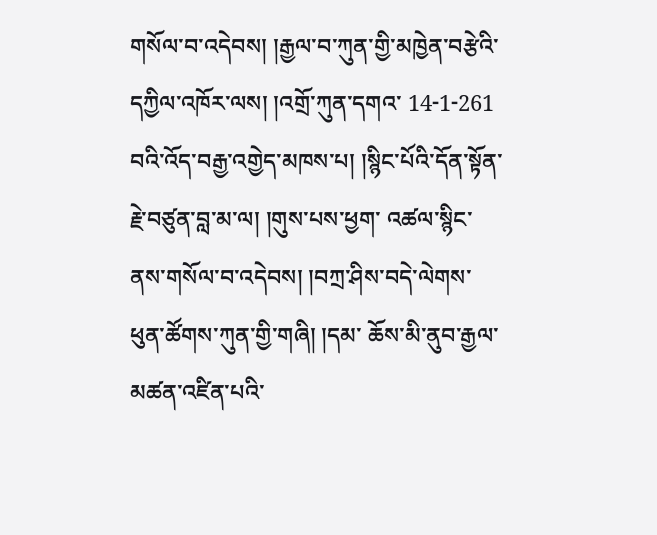གསོལ་བ་འདེབས། །རྒྱལ་བ་ཀུན་གྱི་མཁྱེན་བརྩེའི་དཀྱིལ་འཁོར་ལས། །འགྲོ་ཀུན་དགའ་ 14-1-261 བའི་འོད་བརྒྱ་འགྱེད་མཁས་པ། །སྙིང་པོའི་དོན་སྟོན་རྗེ་བཙུན་བླ་མ་ལ། །གུས་པས་ཕྱག་ འཚལ་སྙིང་ནས་གསོལ་བ་འདེབས། །བཀྲ་ཤིས་བདེ་ལེགས་ཕུན་ཚོགས་ཀུན་གྱི་གཞི། །དམ་ ཆོས་མི་ནུབ་རྒྱལ་མཚན་འཛིན་པའི་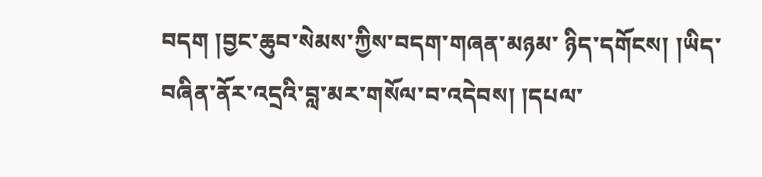བདག །བྱང་ཆུབ་སེམས་ཀྱིས་བདག་གཞན་མཉམ་ ཉིད་དགོངས། །ཡིད་བཞིན་ནོར་འདྲའི་བླ་མར་གསོལ་བ་འདེབས། །དཔལ་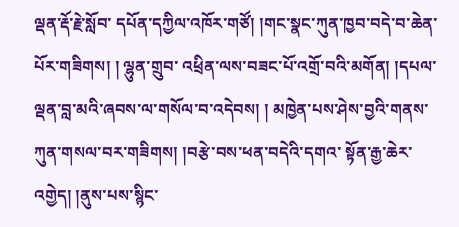ལྡན་རྡོ་རྗེ་སློབ་ དཔོན་དཀྱིལ་འཁོར་གཙོ། །གང་སྣང་ཀུན་ཁྱབ་བདེ་བ་ཆེན་པོར་གཟིགས། ། ལྷུན་གྲུབ་ འཕྲིན་ལས་བཟང་པོ་འགྲོ་བའི་མགོན། །དཔལ་ལྡན་བླ་མའི་ཞབས་ལ་གསོལ་བ་འདེབས། ། མཁྱེན་པས་ཤེས་བྱའི་གནས་ཀུན་གསལ་བར་གཟིགས། །བརྩེ་བས་ཕན་བདེའི་དགའ་ སྟོན་རྒྱ་ཆེར་འགྱེད། །ནུས་པས་སྙིང་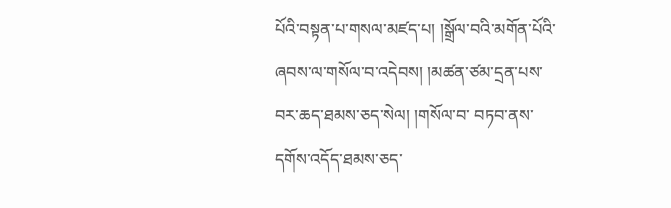པོའི་བསྟན་པ་གསལ་མཛད་པ། །སྒྲོལ་བའི་མགོན་པོའི་ ཞབས་ལ་གསོལ་བ་འདེབས། །མཚན་ཙམ་དྲན་པས་བར་ཆད་ཐམས་ཅད་སེལ། །གསོལ་བ་ བཏབ་ནས་དགོས་འདོད་ཐམས་ཅད་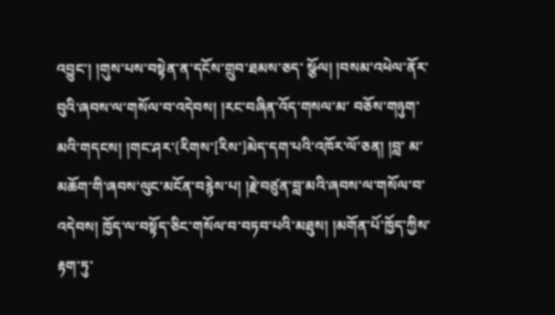འབྱུང་། །གུས་པས་བསྟེན་ན་དངོས་གྲུབ་ཐམས་ཅད་ སྩོལ། །བསམ་འཕེལ་ནོར་བུའི་ཞབས་ལ་གསོལ་བ་འདེབས། །རང་བཞིན་འོད་གསལ་མ་ བཅོས་གཉུག་མའི་གདངས། །གང་ཤར་{རིགས་[རིས་]མེད་དག་པའི་འཁོར་ལོ་ཅན། །བླ་ མ་མཆོག་གི་ཞབས་ལུང་མངོན་བརྙེས་པ། །རྗེ་བཙུན་བླ་མའི་ཞབས་ལ་གསོལ་བ་འདེབས། ཁྱོད་ལ་བསྟོད་ཅིང་གསོལ་བ་བཏབ་པའི་མཐུས། །མགོན་པོ་ཁྱོད་ཀྱིས་རྟག་ཏུ་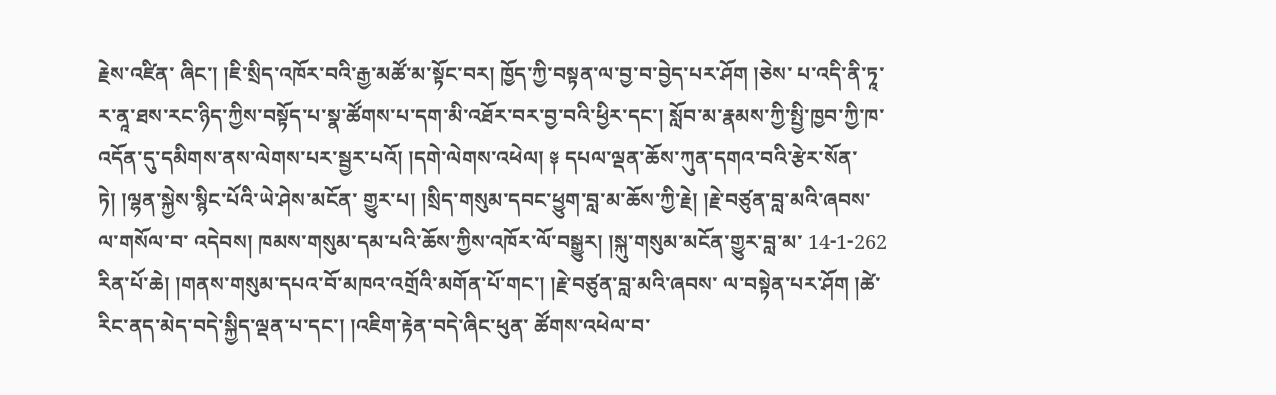རྗེས་འཛིན་ ཞིང་། །ཇི་སྲིད་འཁོར་བའི་རྒྱ་མཚོ་མ་སྟོང་བར། ཁྱོད་ཀྱི་བསྟན་ལ་བྱ་བ་བྱེད་པར་ཤོག །ཅེས་ པ་འདི་ནི་ཏཱ་ར་ནཱ་ཐས་རང་ཉིད་ཀྱིས་བསྟོད་པ་སྣ་ཚོགས་པ་དག་མི་འཐོར་བར་བྱ་བའི་ཕྱིར་དང་། སློབ་མ་རྣམས་ཀྱི་སྤྱི་ཁྱབ་ཀྱི་ཁ་ འདོན་དུ་དམིགས་ནས་ལེགས་པར་སྦྱར་པའོ། །དགེ་ལེགས་འཕེལ། ༈ དཔལ་ལྡན་ཆོས་ཀུན་དགའ་བའི་རྩེར་སོན་ཏེ། །ལྷན་སྐྱེས་སྙིང་པོའི་ཡེ་ཤེས་མངོན་ གྱུར་པ། །སྲིད་གསུམ་དབང་ཕྱུག་བླ་མ་ཆོས་ཀྱི་རྗེ། །རྗེ་བཙུན་བླ་མའི་ཞབས་ལ་གསོལ་བ་ འདེབས། ཁམས་གསུམ་དམ་པའི་ཆོས་ཀྱིས་འཁོར་ལོ་བསྒྱུར། །སྐུ་གསུམ་མངོན་གྱུར་བླ་མ་ 14-1-262 རིན་པོ་ཆེ། །གནས་གསུམ་དཔའ་བོ་མཁའ་འགྲོའི་མགོན་པོ་གང་། །རྗེ་བཙུན་བླ་མའི་ཞབས་ ལ་བསྟེན་པར་ཤོག །ཚེ་རིང་ནད་མེད་བདེ་སྐྱིད་ལྡན་པ་དང་། །འཇིག་རྟེན་བདེ་ཞིང་ཕུན་ ཚོགས་འཕེལ་བ་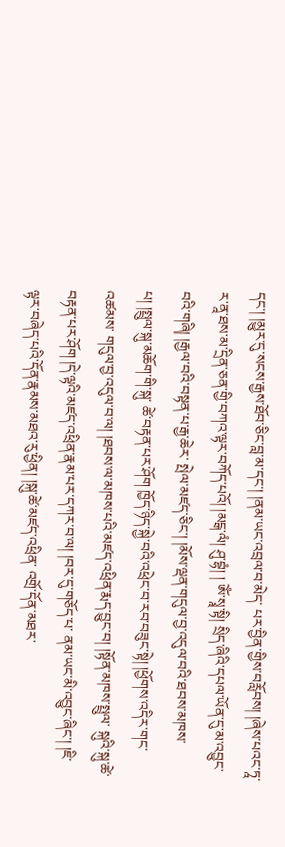དང་། །མྱུར་དུ་སངས་རྒྱས་ཐོབ་ཅིང་བླ་མ་དང་། །ནམ་ཡང་འབྲལ་བ་མེད་ པར་བྱིན་གྱིས་བརློབས། །ཞེས་པའང་ཏཱ་ར་ནཱ་ཐས་མ་དྲིན་ཅན་གྱི་བཀའ་ལྟར་བཀོད་པའོ། །མངྒ་ལཾ། ཤུ་བྷཾ། ། ༀ་སྭཱ་སྟི། སྲིད་ཞིའི་དཔལ་ཡོན་དུ་མ་འབྱུང་བའི་གཞི། །རྒྱལ་བའི་བསྟན་པ་རྒྱ་ཆེར་ སྤེལ་མཛད་ཅིང་། །མོས་ལྡན་གདུལ་བྱ་འདུལ་བའི་ཐབས་མཁས་པ། །སྤྲུལ་སྐུ་མཆོག་གི་སྐུ་ ཚེ་བརྟན་པར་ཤོག ཁྱོད་ཉིད་སྐྱེ་བའི་འཕྲེང་བ་རབ་བཟུང་སྟེ། །ཕྱོགས་འདིར་གང་འཚམས་ གདུལ་བྱ་འདུལ་བ་ལ། །ཐབས་ལ་མཁས་པའི་མཛད་འཕྲིན་རྨད་བྱུང་བ། །སྟོན་མཁས་སྤྲུལ་ སྐུའི་སྐུ་ཚེ་བརྟན་པར་ཤོག །དེ་ལྟའི་མཛད་འཕྲིན་རྣམ་པར་དཀར་བ་ལ། །བར་དུ་གཅོད་པ་ ནམ་ཡང་མི་འབྱུང་ཞིང་། །ཇི་ལྟར་བཞེད་པའི་དོན་རྣམས་མཐའ་རུ་ཕྱིན། །སྐུ་ཚེ་མཛད་འཕྲིན་ འགྲོ་དོན་མཐར་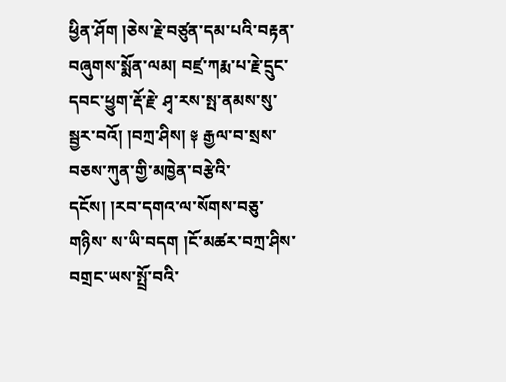ཕྱིན་ཤོག །ཅེས་རྗེ་བཙུན་དམ་པའི་བརྟན་བཞུགས་སྨོན་ལམ། བཛྲ་ཀརྨ་པ་རྗེ་དྲུང་དབང་ཕྱུག་རྡོ་རྗེ་ ཤྭ་རས་སྤ་ནམས་སུ་སྦྱར་བའོ། །བཀྲ་ཤིས། ༈ རྒྱལ་བ་སྲས་བཅས་ཀུན་གྱི་མཁྱེན་བརྩེའི་དངོས། །རབ་དགའ་ལ་སོགས་བཅུ་གཉིས་ ས་ཡི་བདག །ངོ་མཚར་བཀྲ་ཤིས་བགྲང་ཡས་སྤྲོ་བའི་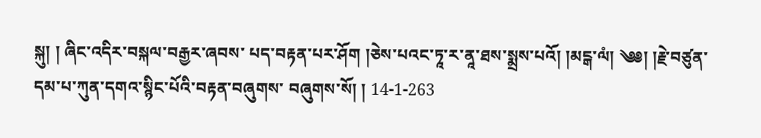སྐུ། ། ཞིང་འདིར་བསྐལ་བརྒྱར་ཞབས་ པད་བརྟན་པར་ཤོག །ཅེས་པའང་ཏཱ་ར་ནཱ་ཐས་སྨྲས་པའོ། །མངྒ་ལཾ། ༄༅། །རྗེ་བཙུན་དམ་པ་ཀུན་དགའ་སྙིང་པོའི་བརྟན་བཞུགས་ བཞུགས་སོ། ། 14-1-263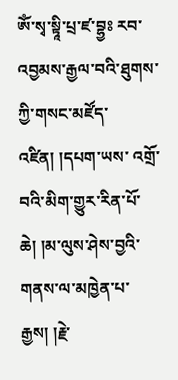ༀ་སྭ་སྟཱི་པྲ་ཛ་བྷྱཿ རབ་འབྱམས་རྒྱལ་བའི་ཐུགས་ཀྱི་གསང་མཛོད་འཛིན། །དཔག་ཡས་ འགྲོ་བའི་མིག་གྱུར་རིན་པོ་ཆེ། །མ་ལུས་ཤེས་བྱའི་གནས་ལ་མཁྱེན་པ་རྒྱས། །རྗེ་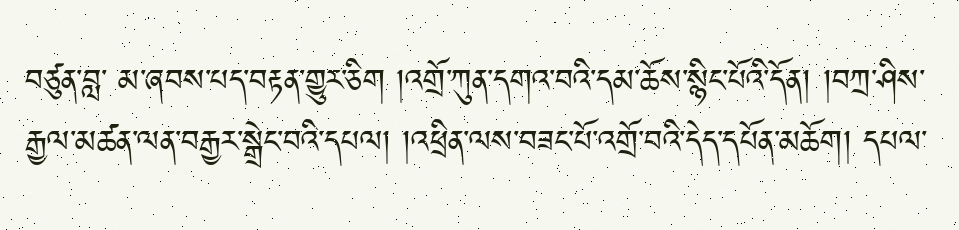བཙུན་བླ་ མ་ཞབས་པད་བརྟན་གྱུར་ཅིག །འགྲོ་ཀུན་དགའ་བའི་དམ་ཆོས་སྙིང་པོའི་དོན། །བཀྲ་ཤིས་ རྒྱལ་མཚན་ལན་བརྒྱར་སྒྲེང་བའི་དཔལ། །འཕྲིན་ལས་བཟང་པོ་འགྲོ་བའི་དེད་དཔོན་མཆོག། དཔལ་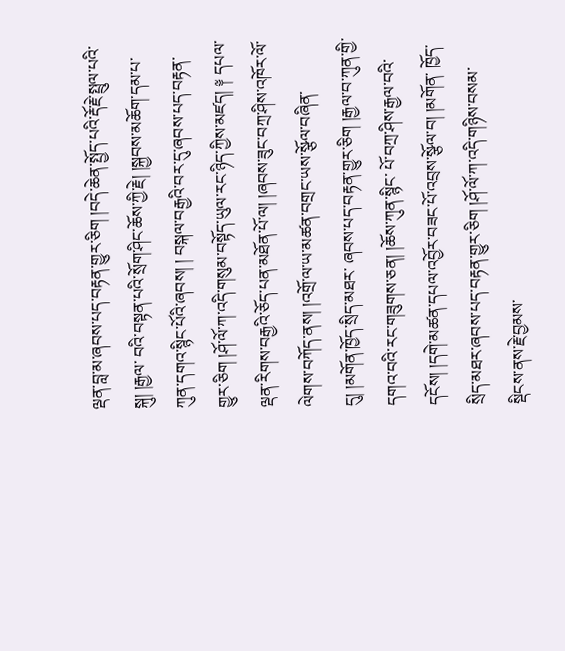ལྡན་བླ་མ་ཞབས་པད་བརྟན་གྱུར་ཅིག །བདེ་ཆེན་སྤྱོད་པའི་རྡོ་རྗེ་སྤྲུལ་པའི་སྐུ། །རྒྱལ་ བའི་བསྟན་པའི་སྲོག་ཤིང་ཆོས་ཀྱི་རྗེ། །སྐྱབས་མཆོག་དམ་པ་ཀུན་དགའ་སྙིང་པོའི་ཞབས། ། བསྐལ་བརྒྱའི་བར་དུ་ཞབས་པད་བརྟན་གྱུར་ཅིག །ཤོ་ལོ་ཀ་འདི་གསུམ་བསྟོད་ཡུལ་རང་ཉིད་ཀྱིས་མཛད། ༈ དཔལ་ལྡན་རིགས་བརྒྱའི་ཅོད་པན་མཐོན་པོ་ལ། །ཞབས་ཟུང་བཀྲ་ཤིས་འཁོར་ལོ་ ལེགས་བཀོད་ནས། །འགྲོ་ལ་ཡ་མཚན་བགྲང་ཡས་སྩོལ་བཞིན་དུ། །མགོན་ཁྱོད་སྲིད་མཐར་ ཞབས་པད་བརྟན་གྱུར་ཅིག །རྒྱལ་བ་ཀུན་གྱི་དགའ་བའི་རང་གཟུགས་ཅན། །ཆོས་ཀུན་སྙིང་ པོ་བཀྲ་ཤིས་རྒྱལ་བའི་དངོས། །དགེ་མཚན་དཔལ་འབྱོར་བཟང་པོ་འབྲས་སྩོལ་བ། །མགོན་ ཁྱོད་སྲིད་མཐར་ཞབས་པད་བརྟན་གྱུར་ཅིག །ཤོ་ལོ་ཀ་འདི་གཉིས་བསམ་སྡིངས་ནས་རྗེ་བྱམས་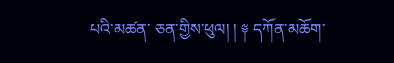པའི་མཚན་ ཅན་གྱིས་ཕུལ། ། ༈ དཀོན་མཆོག་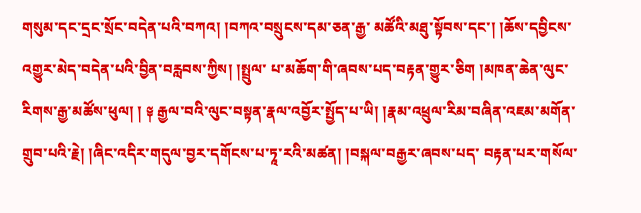གསུམ་དང་དྲང་སྲོང་བདེན་པའི་བཀའ། །བཀའ་བསྲུངས་དམ་ཅན་རྒྱ་ མཚོའི་མཐུ་སྟོབས་དང་། །ཆོས་དབྱིངས་འགྱུར་མེད་བདེན་པའི་བྱིན་བརླབས་ཀྱིས། །སྤྲུལ་ པ་མཆོག་གི་ཞབས་པད་བརྟན་གྱུར་ཅིག །མཁན་ཆེན་ལུང་རིགས་རྒྱ་མཚོས་ཕུལ། ། ༈ རྒྱལ་བའི་ལུང་བསྟན་རྣལ་འབྱོར་སྤྱོད་པ་ཡི། །རྣམ་འཕྲུལ་རིམ་བཞིན་འཇམ་མགོན་ གྲུབ་པའི་རྗེ། །ཞིང་འདིར་གདུལ་བྱར་དགོངས་པ་ཏཱ་རའི་མཚན། །བསྐལ་བརྒྱར་ཞབས་པད་ བརྟན་པར་གསོལ་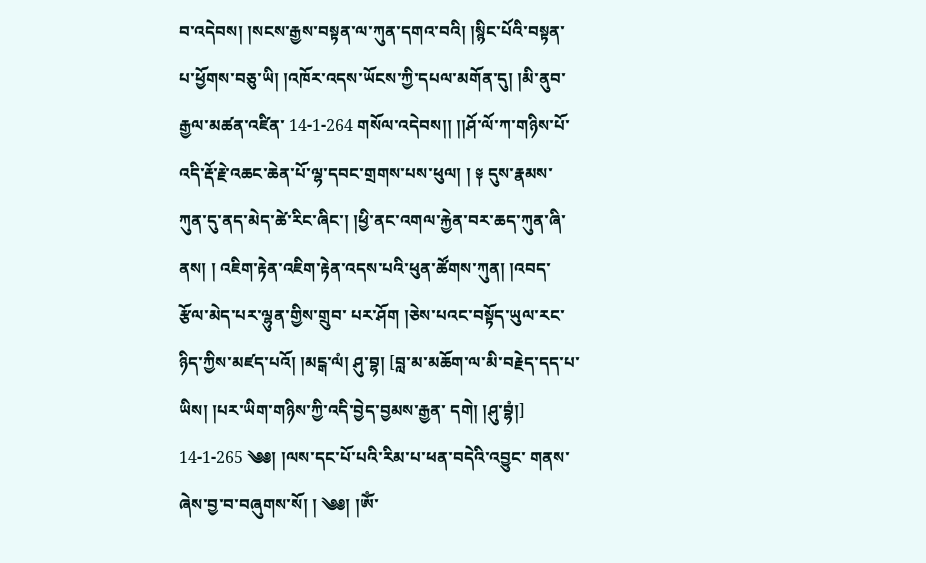བ་འདེབས། །སངས་རྒྱས་བསྟན་ལ་ཀུན་དགའ་བའི། །སྙིང་པོའི་བསྟན་ པ་ཕྱོགས་བཅུ་ཡི། །འཁོར་འདས་ཡོངས་ཀྱི་དཔལ་མགོན་དུ། །མི་ནུབ་རྒྱལ་མཚན་འཛིན་ 14-1-264 གསོལ་འདེབས།། །།ཤོ་ལོ་ཀ་གཉིས་པོ་འདི་རྡོ་རྗེ་འཆང་ཆེན་པོ་ལྷ་དབང་གྲགས་པས་ཕུལ། ། ༈ དུས་རྣམས་ཀུན་དུ་ནད་མེད་ཚེ་རིང་ཞིང་། །ཕྱི་ནང་འགལ་རྐྱེན་བར་ཆད་ཀུན་ཞི་ནས། ། འཇིག་རྟེན་འཇིག་རྟེན་འདས་པའི་ཕུན་ཚོགས་ཀུན། །འབད་རྩོལ་མེད་པར་ལྷུན་གྱིས་གྲུབ་ པར་ཤོག །ཅེས་པའང་བསྟོད་ཡུལ་རང་ཉིད་ཀྱིས་མཛད་པའོ། །མངྒ་ལཾ། ཤུ་བྷ། [བླ་མ་མཆོག་ལ་མི་བརྗེད་དད་པ་ཡིས། །པར་ཡིག་གཉིས་ཀྱི་འདི་བྱེད་བྱམས་རྒྱན་ དགེ། །ཤུ་བྷཾ།] 14-1-265 ༄༅། །ལས་དང་པོ་པའི་རིམ་པ་ཕན་བདེའི་འབྱུང་ གནས་ཞེས་བྱ་བ་བཞུགས་སོ། ། ༄༅། །ༀ་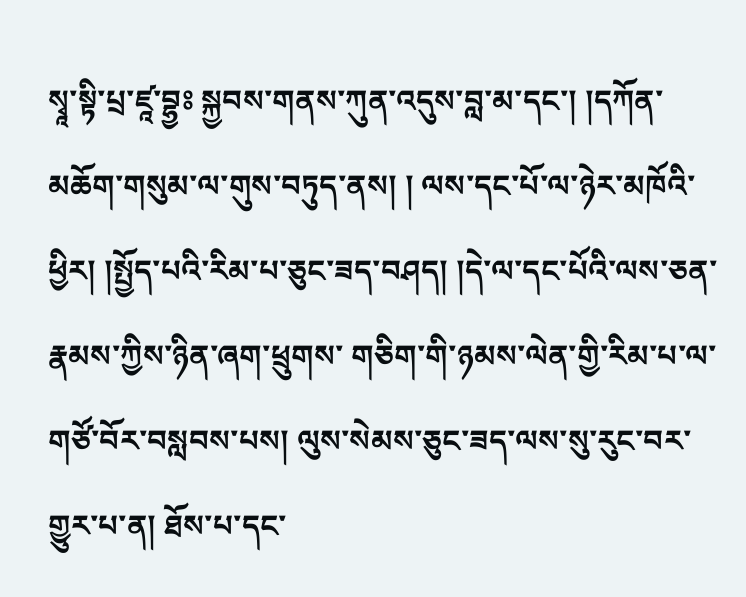སྭཱ་སྟི་པྲ་ཛཱ་བྷྱཿ སྐྱབས་གནས་ཀུན་འདུས་བླ་མ་དང་། །དཀོན་མཆོག་གསུམ་ལ་གུས་བཏུད་ནས། ། ལས་དང་པོ་ལ་ཉེར་མཁོའི་ཕྱིར། །སྤྱོད་པའི་རིམ་པ་ཅུང་ཟད་བཤད། །དེ་ལ་དང་པོའི་ལས་ཅན་རྣམས་ཀྱིས་ཉིན་ཞག་ཕྲུགས་ གཅིག་གི་ཉམས་ལེན་གྱི་རིམ་པ་ལ་གཙོ་བོར་བསླབས་པས། ལུས་སེམས་ཅུང་ཟད་ལས་སུ་རུང་བར་གྱུར་པ་ན། ཐོས་པ་དང་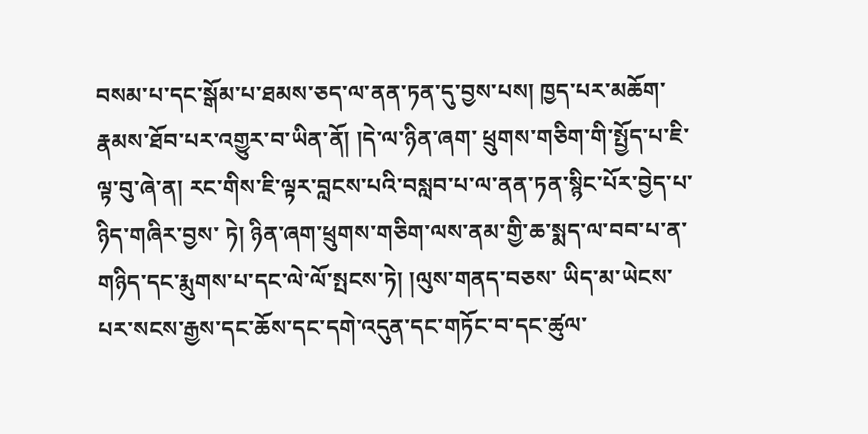བསམ་པ་དང་སྒོམ་པ་ཐམས་ཅད་ལ་ནན་ཏན་དུ་བྱས་པས། ཁྱད་པར་མཆོག་རྣམས་ཐོབ་པར་འགྱུར་བ་ཡིན་ནོ། །དེ་ལ་ཉིན་ཞག་ ཕྲུགས་གཅིག་གི་སྤྱོད་པ་ཇི་ལྟ་བུ་ཞེ་ན། རང་གིས་ཇི་ལྟར་བླངས་པའི་བསླབ་པ་ལ་ནན་ཏན་སྙིང་པོར་བྱེད་པ་ཉིད་གཞིར་བྱས་ ཏེ། ཉིན་ཞག་ཕྲུགས་གཅིག་ལས་ནམ་གྱི་ཆ་སྨད་ལ་བབ་པ་ན་གཉིད་དང་རྨུགས་པ་དང་ལེ་ལོ་སྤངས་ཏེ། །ལུས་གནད་བཅས་ ཡིད་མ་ཡེངས་པར་སངས་རྒྱས་དང་ཆོས་དང་དགེ་འདུན་དང་གཏོང་བ་དང་ཚུལ་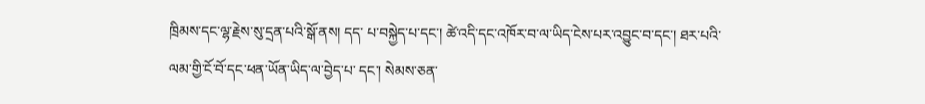ཁྲིམས་དང་ལྷ་རྗེས་སུ་དྲན་པའི་སྒོ་ནས། དད་ པ་བསྐྱེད་པ་དང་། ཚེ་འདི་དང་འཁོར་བ་ལ་ཡིད་ངེས་པར་འབྱུང་བ་དང་། ཐར་པའི་ལམ་གྱི་ངོ་བོ་དང་ཕན་ཡོན་ཡིད་ལ་བྱེད་པ་ དང་། སེམས་ཅན་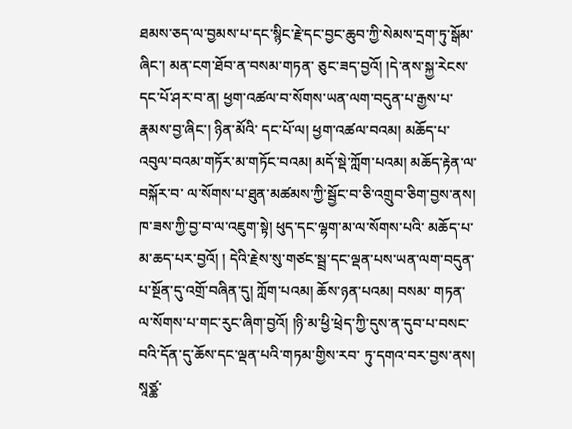ཐམས་ཅད་ལ་བྱམས་པ་དང་སྙིང་རྗེ་དང་བྱང་ཆུབ་ཀྱི་སེམས་དྲག་ཏུ་སྒོམ་ཞིང་། མན་ངག་ཐོབ་ན་བསམ་གཏན་ ཅུང་ཟད་བྱའོ། །དེ་ནས་སྐྱ་རེངས་དང་པོ་ཤར་བ་ན། ཕྱག་འཚལ་བ་སོགས་ཡན་ལག་བདུན་པ་རྒྱས་པ་རྣམས་བྱ་ཞིང་། ཉིན་མོའི་ དང་པོ་ལ། ཕྱག་འཚལ་བའམ། མཆོད་པ་འབུལ་བའམ་གཏོར་མ་གཏོང་བའམ། མདོ་སྡེ་ཀློག་པའམ། མཆོད་རྟེན་ལ་བསྐོར་བ་ ལ་སོགས་པ་ཐུན་མཚམས་ཀྱི་སྦྱོང་བ་ཅི་འགྲུབ་ཅིག་བྱས་ནས། ཁ་ཟས་ཀྱི་བྱ་བ་ལ་འཇུག་སྟེ། ཕུད་དང་ལྷག་མ་ལ་སོགས་པའི་ མཆོད་པ་མ་ཆད་པར་བྱའོ། ། དེའི་རྗེས་སུ་གཙང་སྦྲ་དང་ལྡན་པས་ཡན་ལག་བདུན་པ་སྔོན་དུ་འགྲོ་བཞིན་དུ། ཀློག་པའམ། ཆོས་ཉན་པའམ། བསམ་ གཏན་ལ་སོགས་པ་གང་རུང་ཞིག་བྱའོ། །ཉི་མ་ཕྱི་ཕྲེད་ཀྱི་དུས་ན་དུབ་པ་བསང་བའི་དོན་དུ་ཆོས་དང་ལྡན་པའི་གཏམ་གྱིས་རབ་ ཏུ་དགའ་བར་བྱས་ནས། སཱཙྪ་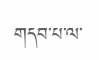གདབ་པ་ལ་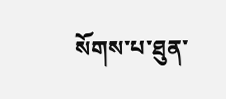སོགས་པ་ཐུན་